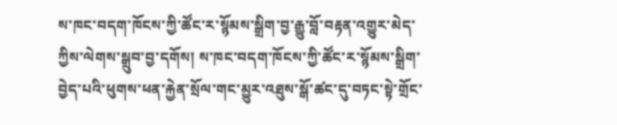ས་ཁང་བདག་ཁོངས་ཀྱི་ཚོང་ར་སྙོམས་སྒྲིག་བྱ་རྒྱུ་བློ་བརྟན་འགྱུར་མེད་ཀྱིས་ལེགས་སྒྲུབ་བྱ་དགོས། ས་ཁང་བདག་ཁོངས་ཀྱི་ཚོང་ར་སྙོམས་སྒྲིག་བྱེད་པའི་ཕུགས་ཕན་རྐྱེན་སྲོལ་གང་མྱུར་འཐུས་སྒོ་ཚང་དུ་བཏང་སྟེ་གྲོང་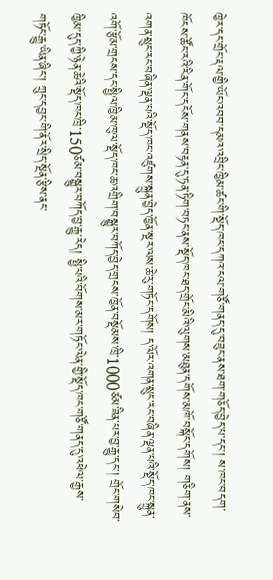ཁྱེར་དང་གྲོང་རྡལ་གྱི་ཡོང་འབབ་དམའ་འབྲིང་ཁྱིམ་ཚང་གི་སྡོད་ཁང་དཀའ་ངལ་གཙོ་གནད་དུ་བཟུང་ནས་ཐག་གཅོད་བྱེད་པ་དང་། ས་ཁང་བདག་ཁོངས་ཚོང་རའི་རིན་གོང་དངོས་གནས་བརྟན་དུ་ཏན་ཏིག་བཏང་ནས་སྡོད་ཁང་ཐད་གྲོང་མིའི་ལུགས་མཐུན་དགོས་མཁོ་བསྐོང་དགོས། གཅིག་ནས་འགན་སྲུང་རང་བཞིན་ལྡན་པའི་སྡོད་ཁང་འཛུགས་སྐྲུན་བྱེད་ཁྱོན་སྔར་ལས་ཆེ་རུ་གཏོང་དགོས། ད་ལོར་འགན་སྲུང་རང་བཞིན་ལྡན་པའི་སྡོད་ཁང་སྐྲུན་འགོ་རྩོམ་གྲངས་དང་སྤྱིལ་ཁྱིམ་ཁུལ་སྡོད་ཁང་ཆ་འགྲིག་བསྒྱུར་བཀོད་བྱེད་གྲངས་ཁྱོན་བསྡོམས་ཁྲི་1000ཙམ་ཟིན་པར་བྱ་རྒྱུ་དང་། གྲོང་གསེབ་ཁྱིམ་དུད་ཀྱི་ཉེན་ཆེའི་སྡོད་ཁང་ཁྲི་150ཙམ་བསྒྱུར་བཀོད་བྱ་རྒྱུ་རེད། སྤྱི་པའི་བོགས་མར་གཏོང་ལེན་གྱི་སྡོད་ཁང་གཙོ་གནད་དུ་འཕེལ་རྒྱས་གཏོང་རྒྱུ་ཡིན་ཞིང་། ཀྲུང་དབྱང་གི་ནོར་སྲིད་སྔོན་རྩིས་ནང་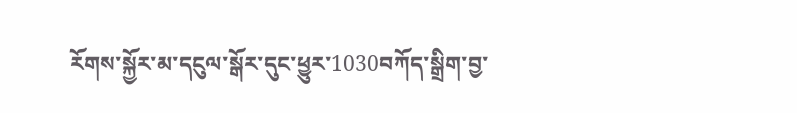རོགས་སྐྱོར་མ་དངུལ་སྒོར་དུང་ཕྱུར་1030བཀོད་སྒྲིག་བྱ་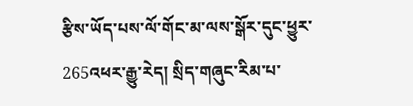རྩིས་ཡོད་པས་ལོ་གོང་མ་ལས་སྒོར་དུང་ཕྱུར་265འཕར་རྒྱུ་རེད། སྲིད་གཞུང་རིམ་པ་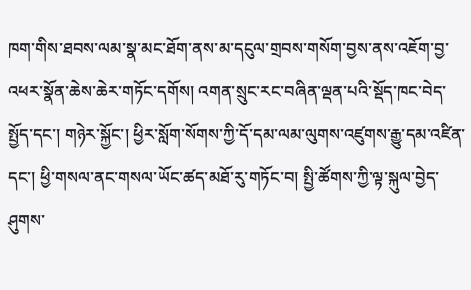ཁག་གིས་ཐབས་ལམ་སྣ་མང་ཐོག་ནས་མ་དངུལ་གྲབས་གསོག་བྱས་ནས་འཇོག་བྱ་འཕར་སྣོན་ཆེས་ཆེར་གཏོང་དགོས། འགན་སྲུང་རང་བཞིན་ལྡན་པའི་སྡོད་ཁང་བེད་སྤྱོད་དང་། གཉེར་སྐྱོང་། ཕྱིར་སློག་སོགས་ཀྱི་དོ་དམ་ལམ་ལུགས་འཛུགས་རྒྱུ་དམ་འཛིན་དང་། ཕྱི་གསལ་ནང་གསལ་ཡོང་ཚད་མཐོ་རུ་གཏོང་བ། སྤྱི་ཚོགས་ཀྱི་ལྟ་སྐུལ་བྱེད་ཤུགས་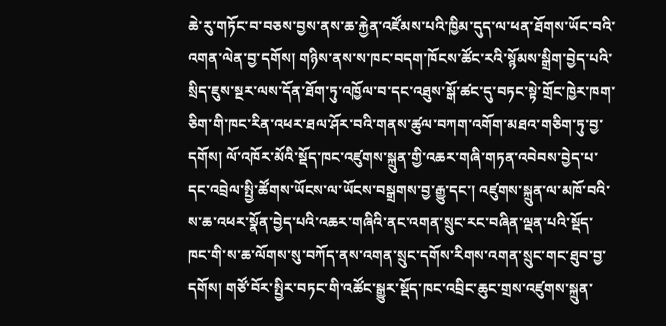ཆེ་རུ་གཏོང་བ་བཅས་བྱས་ནས་ཆ་རྐྱེན་འཛོམས་པའི་ཁྱིམ་དུད་ལ་ཕན་ཐོགས་ཡོང་བའི་འགན་ལེན་བྱ་དགོས། གཉིས་ནས་ས་ཁང་བདག་ཁོངས་ཚོང་རའི་སྙོམས་སྒྲིག་བྱེད་པའི་སྲིད་ཇུས་སྔར་ལས་དོན་ཐོག་ཏུ་འཁྱོལ་བ་དང་འཐུས་སྒོ་ཚང་དུ་བཏང་སྟེ་གྲོང་ཁྱེར་ཁག་ཅིག་གི་ཁང་རིན་འཕར་ཐལ་ཤོར་བའི་གནས་ཚུལ་བཀག་འགོག་མཐའ་གཅིག་ཏུ་བྱ་དགོས། ལོ་འཁོར་མོའི་སྡོད་ཁང་འཛུགས་སྐྲུན་གྱི་འཆར་གཞི་གཏན་འབེབས་བྱེད་པ་དང་འབྲེལ་སྤྱི་ཚོགས་ཡོངས་ལ་ཡོངས་བསྒྲགས་བྱ་རྒྱུ་དང་། འཛུགས་སྐྲུན་ལ་མཁོ་བའི་ས་ཆ་འཕར་སྣོན་བྱེད་པའི་འཆར་གཞིའི་ནང་འགན་སྲུང་རང་བཞིན་ལྡན་པའི་སྡོད་ཁང་གི་ས་ཆ་ལོགས་སུ་བཀོད་ནས་འགན་སྲུང་དགོས་རིགས་འགན་སྲུང་གང་ཐུབ་བྱ་དགོས། གཙོ་བོར་སྤྱིར་བཏང་གི་འཚོང་སྒྱུར་སྡོད་ཁང་འབྲིང་ཆུང་གྲས་འཛུགས་སྐྲུན་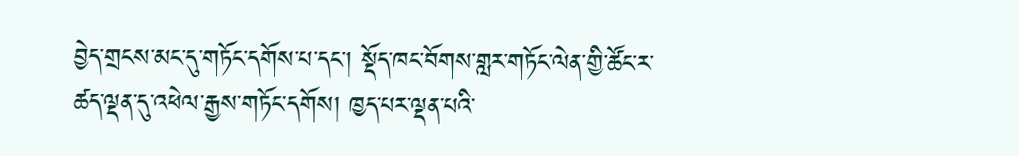བྱེད་གྲངས་མང་དུ་གཏོང་དགོས་པ་དང་། སྡོད་ཁང་བོགས་གླར་གཏོང་ལེན་གྱི་ཚོང་ར་ཚད་ལྡན་དུ་འཕེལ་རྒྱས་གཏོང་དགོས། ཁྱད་པར་ལྡན་པའི་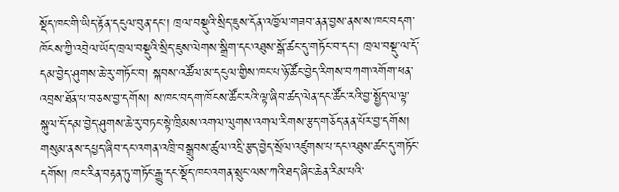སྡོད་ཁང་གི་ཡིད་རྟོན་དངུལ་བུན་དང་། ཁྲལ་བསྡུའི་སྲིད་ཇུས་དོན་འཁྱོལ་གཟབ་ནན་བྱས་ནས་ས་ཁང་བདག་ཁོངས་ཀྱི་འབྲེལ་ཡོད་ཁྲལ་བསྡུའི་སྲིད་ཇུས་ལེགས་སྒྲིག་དང་འཐུས་སྒོ་ཚང་དུ་གཏོང་བ་དང་། ཁྲལ་བསྡུ་ལ་དོ་དམ་བྱེད་ཤུགས་ཆེ་རུ་གཏོང་བ། སྐབས་འཚོལ་མ་དངུལ་གྱིས་ཁང་པ་ཉོ་ཚོང་བྱེད་རིགས་བཀག་འགོག་ཕན་འབྲས་ཐོན་པ་བཅས་བྱ་དགོས། ས་ཁང་བདག་ཁོངས་ཚོང་རའི་ལྟ་ཞིབ་ཚད་ལེན་དང་ཚོང་རའི་བྱ་སྤྱོད་ལ་ལྟ་སྐུལ་དོ་དམ་བྱེད་ཤུགས་ཆེ་རུ་བཏང་སྟེ་ཁྲིམས་འགལ་ལུགས་འགལ་རིགས་རྩད་གཅོད་ནན་པོར་བྱ་དགོས། གསུམ་ནས་དཔྱད་ཞིབ་དང་འགན་འཁྲི་བསྒྲུབས་ཚུལ་འདྲི་རྩད་བྱེད་སྲོལ་འཛུགས་པ་དང་འཐུས་ཚང་དུ་གཏོང་དགོས། ཁང་རིན་བརྟན་ཏུ་གཏོང་རྒྱུ་དང་སྡོད་ཁང་འགན་སྲུང་ལས་ཀའི་ཐད་ཞིང་ཆེན་རིམ་པའི་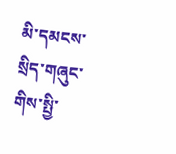མི་དམངས་སྲིད་གཞུང་གིས་སྤྱི་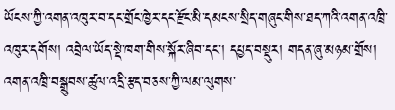ཡོངས་ཀྱི་འགན་འཁུར་བ་དང་གྲོང་ཁྱེར་དང་རྫོང་མི་དམངས་སྲིད་གཞུང་གིས་ཐད་ཀའི་འགན་འཁྲི་འཁུར་དགོས། འབྲེལ་ཡོད་སྡེ་ཁག་གིས་སྐོར་ཞིབ་དང་། དཔྱད་བསྡུར། གདན་ཞུ་མཉམ་གྲོས། འགན་འཁྲི་བསྒྲུབས་ཚུལ་འདྲི་རྩད་བཅས་ཀྱི་ལམ་ལུགས་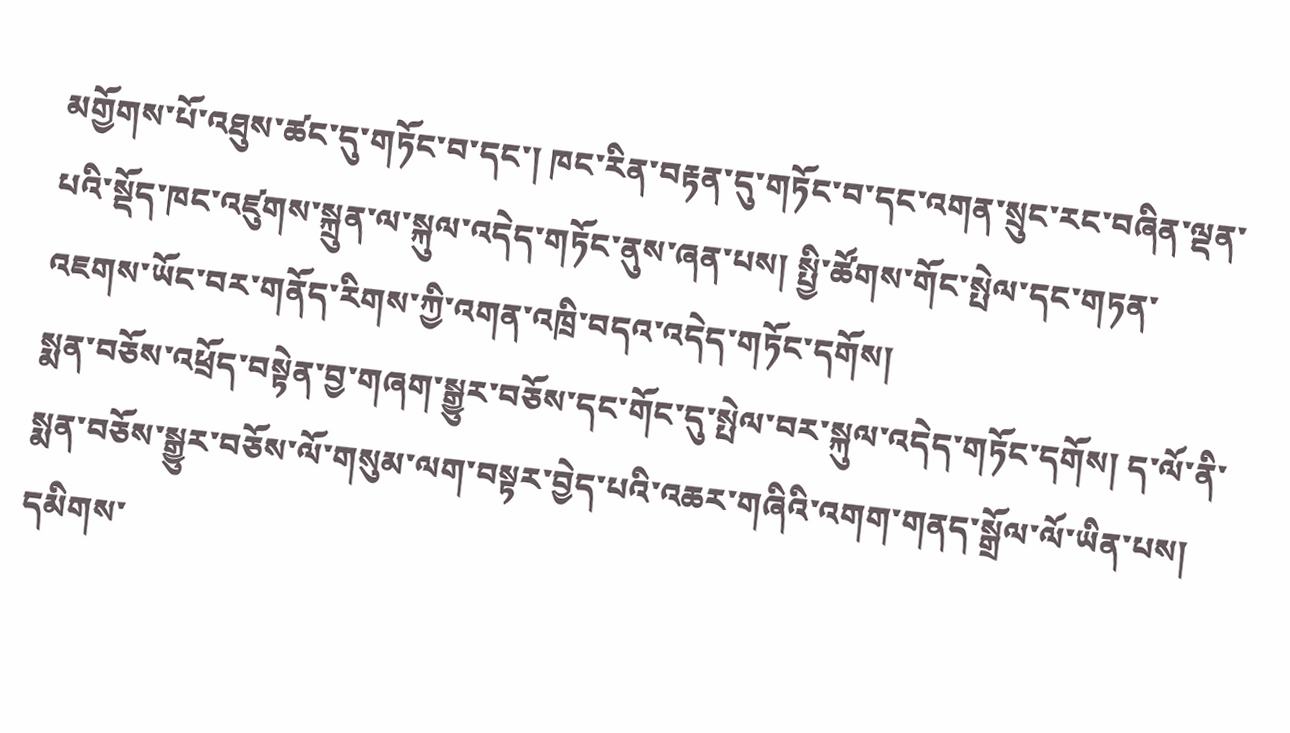མགྱོགས་པོ་འཐུས་ཚང་དུ་གཏོང་བ་དང་། ཁང་རིན་བརྟན་དུ་གཏོང་བ་དང་འགན་སྲུང་རང་བཞིན་ལྡན་པའི་སྡོད་ཁང་འཛུགས་སྐྲུན་ལ་སྐུལ་འདེད་གཏོང་ནུས་ཞན་པས། སྤྱི་ཚོགས་གོང་སྤེལ་དང་གཏན་འཇགས་ཡོང་བར་གནོད་རིགས་ཀྱི་འགན་འཁྲི་བདའ་འདེད་གཏོང་དགོས།
སྨན་བཅོས་འཕྲོད་བསྟེན་བྱ་གཞག་སྒྱུར་བཅོས་དང་གོང་དུ་སྤེལ་བར་སྐུལ་འདེད་གཏོང་དགོས། ད་ལོ་ནི་སྨན་བཅོས་སྒྱུར་བཅོས་ལོ་གསུམ་ལག་བསྟར་བྱེད་པའི་འཆར་གཞིའི་འགག་གནད་སྒྲོལ་ལོ་ཡིན་པས། དམིགས་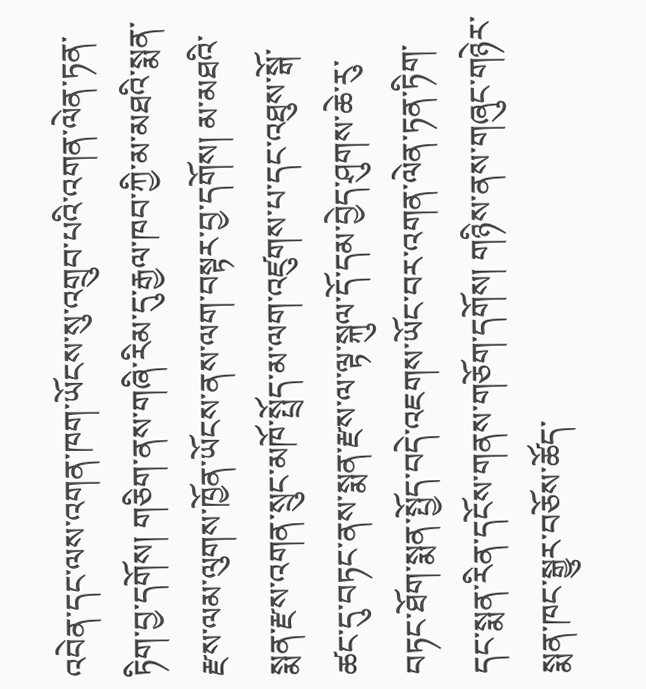འབེན་དང་ལས་འགན་ཁག་ཡོངས་སུ་འགྲུབ་པའི་འགན་ལེན་ཏན་ཏིག་བྱ་དགོས། གཅིག་ནས་གཞི་རིམ་དུ་རྒྱལ་ཁབ་ཀྱི་མ་མཐའི་སྨན་རྫས་ལམ་ལུགས་ཁྱོན་ཡོངས་ནས་ལག་བསྟར་བྱ་དགོས། མ་མཐའི་སྨན་རྫས་འགན་སྲུང་མཁོ་སྤྲོད་མ་ལག་འཛུགས་པ་དང་འཐུས་སྒོ་ཚང་དུ་བཏང་ནས་སྨན་རྫས་ལ་ལྟ་སྐུལ་དོ་དམ་བྱེད་ཤུགས་ཆེ་རུ་བཏང་ཐོག་སྨན་སྤྱོད་བདེ་འཇགས་ཡོང་བར་འགན་ལེན་ཏན་ཏིག་དང་སྨན་རིན་དངོས་གནས་གཅོག་དགོས། གཉིས་ནས་གཞུང་གཉེར་སྨན་ཁང་སྒྱུར་བཅོས་ཚོད་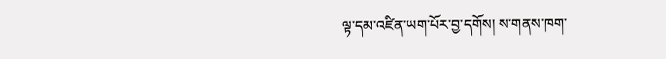ལྟ་དམ་འཛིན་ཡག་པོར་བྱ་དགོས། ས་གནས་ཁག་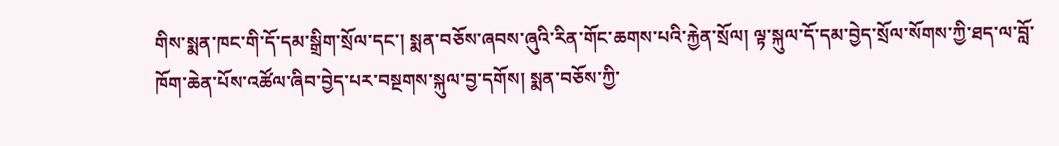གིས་སྨན་ཁང་གི་དོ་དམ་སྒྲིག་སྲོལ་དང་། སྨན་བཅོས་ཞབས་ཞུའི་རིན་གོང་ཆགས་པའི་རྐྱེན་སྲོལ། ལྟ་སྐུལ་དོ་དམ་བྱེད་སྲོལ་སོགས་ཀྱི་ཐད་ལ་བློ་ཁོག་ཆེན་པོས་འཚོལ་ཞིབ་བྱེད་པར་བསྔགས་སྐུལ་བྱ་དགོས། སྨན་བཅོས་ཀྱི་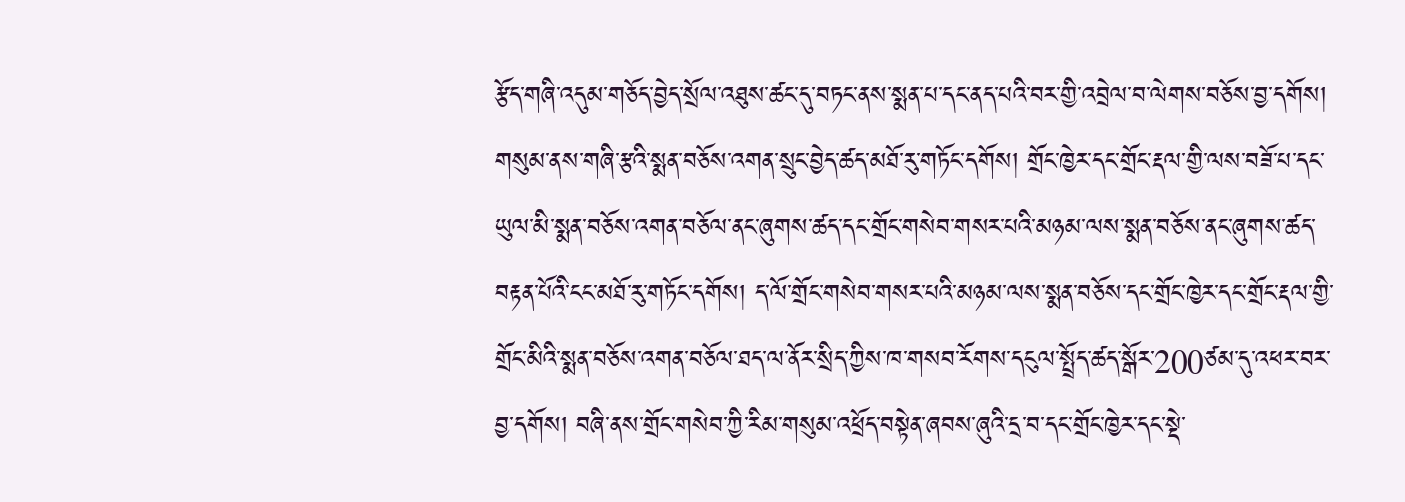རྩོད་གཞི་འདུམ་གཅོད་བྱེད་སྲོལ་འཐུས་ཚང་དུ་བཏང་ནས་སྨན་པ་དང་ནད་པའི་བར་གྱི་འབྲེལ་བ་ལེགས་བཅོས་བྱ་དགོས། གསུམ་ནས་གཞི་རྩའི་སྨན་བཅོས་འགན་སྲུང་བྱེད་ཚད་མཐོ་རུ་གཏོང་དགོས། གྲོང་ཁྱེར་དང་གྲོང་རྡལ་གྱི་ལས་བཟོ་པ་དང་ཡུལ་མི་སྨན་བཅོས་འགན་བཅོལ་ནང་ཞུགས་ཚད་དང་གྲོང་གསེབ་གསར་པའི་མཉམ་ལས་སྨན་བཅོས་ནང་ཞུགས་ཚད་བརྟན་པོའི་ངང་མཐོ་རུ་གཏོང་དགོས། ད་ལོ་གྲོང་གསེབ་གསར་པའི་མཉམ་ལས་སྨན་བཅོས་དང་གྲོང་ཁྱེར་དང་གྲོང་རྡལ་གྱི་གྲོང་མིའི་སྨན་བཅོས་འགན་བཅོལ་ཐད་ལ་ནོར་སྲིད་ཀྱིས་ཁ་གསབ་རོགས་དངུལ་སྤྲོད་ཚད་སྒོར་200ཙམ་དུ་འཕར་བར་བྱ་དགོས། བཞི་ནས་གྲོང་གསེབ་ཀྱི་རིམ་གསུམ་འཕྲོད་བསྟེན་ཞབས་ཞུའི་དྲ་བ་དང་གྲོང་ཁྱེར་དང་སྡེ་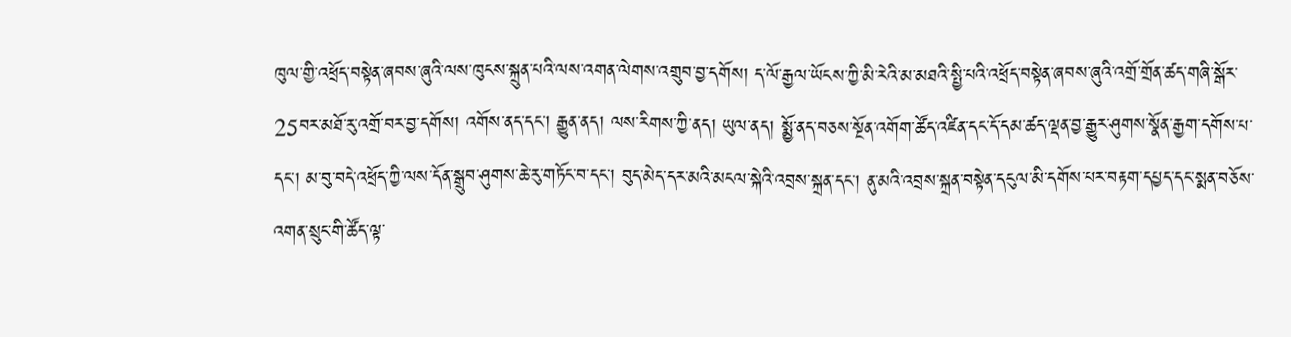ཁུལ་གྱི་འཕྲོད་བསྟེན་ཞབས་ཞུའི་ལས་ཁུངས་སྐྲུན་པའི་ལས་འགན་ལེགས་འགྲུབ་བྱ་དགོས། ད་ལོ་རྒྱལ་ཡོངས་ཀྱི་མི་རེའི་མ་མཐའི་སྤྱི་པའི་འཕྲོད་བསྟེན་ཞབས་ཞུའི་འགྲོ་གྲོན་ཚད་གཞི་སྒོར་25བར་མཐོ་རུ་འགྲོ་བར་བྱ་དགོས། འགོས་ནད་དང་། རྒྱུན་ནད། ལས་རིགས་ཀྱི་ནད། ཡུལ་ནད། སྨྱོ་ནད་བཅས་སྔོན་འགོག་ཚོད་འཛིན་དང་དོ་དམ་ཚད་ལྡན་བྱ་རྒྱུར་ཤུགས་སྣོན་རྒྱག་དགོས་པ་དང་། མ་བུ་བདེ་འཕྲོད་ཀྱི་ལས་དོན་སྒྲུབ་ཤུགས་ཆེ་རུ་གཏོང་བ་དང་། བུད་མེད་དར་མའི་མངལ་སྐེའི་འབྲས་སྐྲན་དང་། ནུ་མའི་འབྲས་སྐྲན་བསྟེན་དངུལ་མི་དགོས་པར་བརྟག་དཔྱད་དང་སྨན་བཅོས་འགན་སྲུང་གི་ཚོད་ལྟ་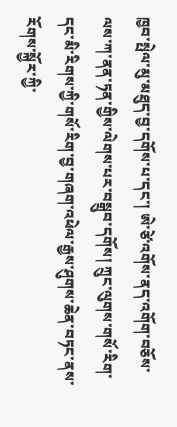ཁྱབ་སྤེལ་མུ་མཐུད་བྱ་དགོས་པ་དང་། ཨེ་ཙེ་འགོས་ནད་འགོག་བཅོས་ལས་ཀ་ནན་ཏན་གྱིས་ལེགས་པར་བསྒྲུབ་དགོས། ཀྲུང་ལུགས་གསོ་རིག་དང་མི་རིགས་ཀྱི་གསོ་རིག་བྱ་གཞག་འཕེལ་རྒྱས་ཤུགས་ཆེན་བཏང་ནས་རོགས་སྐྱོར་ཀྱི་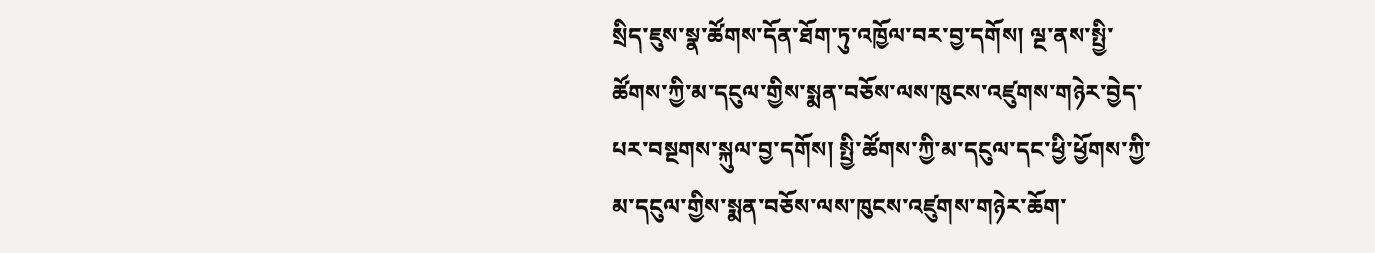སྲིད་ཇུས་སྣ་ཚོགས་དོན་ཐོག་ཏུ་འཁྱོལ་བར་བྱ་དགོས། ལྔ་ནས་སྤྱི་ཚོགས་ཀྱི་མ་དངུལ་གྱིས་སྨན་བཅོས་ལས་ཁུངས་འཛུགས་གཉེར་བྱེད་པར་བསྔགས་སྐུལ་བྱ་དགོས། སྤྱི་ཚོགས་ཀྱི་མ་དངུལ་དང་ཕྱི་ཕྱོགས་ཀྱི་མ་དངུལ་གྱིས་སྨན་བཅོས་ལས་ཁུངས་འཛུགས་གཉེར་ཆོག་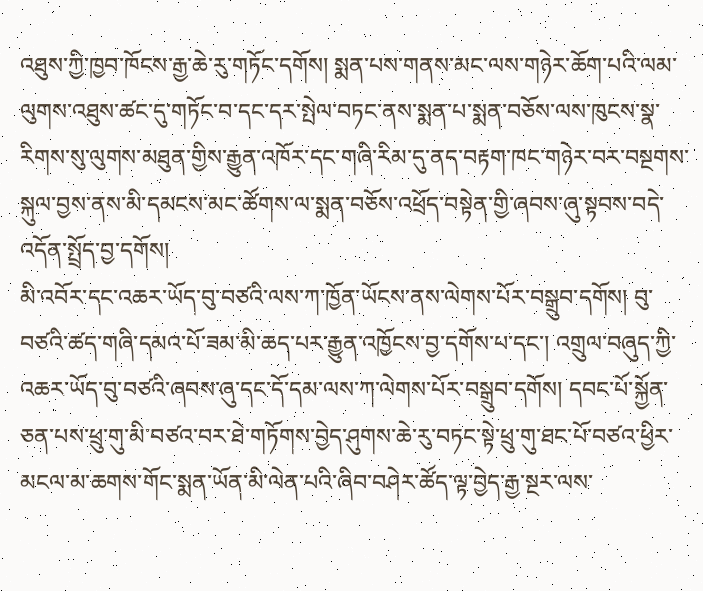འཐུས་ཀྱི་ཁྱབ་ཁོངས་རྒྱ་ཆེ་རུ་གཏོང་དགོས། སྨན་པས་གནས་མང་ལས་གཉེར་ཆོག་པའི་ལམ་ལུགས་འཐུས་ཚང་དུ་གཏོང་བ་དང་དར་སྤེལ་བཏང་ནས་སྨན་པ་སྨན་བཅོས་ལས་ཁུངས་སྣ་རིགས་སུ་ལུགས་མཐུན་གྱིས་རྒྱུན་འཁོར་དང་གཞི་རིམ་དུ་ནད་བརྟག་ཁང་གཉེར་བར་བསྔགས་སྐུལ་བྱས་ནས་མི་དམངས་མང་ཚོགས་ལ་སྨན་བཅོས་འཕྲོད་བསྟེན་གྱི་ཞབས་ཞུ་སྟབས་བདེ་འདོན་སྤྲོད་བྱ་དགོས།
མི་འབོར་དང་འཆར་ཡོད་བུ་བཙའི་ལས་ཀ་ཁྱོན་ཡོངས་ནས་ལེགས་པོར་བསྒྲུབ་དགོས། བུ་བཙའི་ཚད་གཞི་དམའ་པོ་ཟམ་མི་ཆད་པར་རྒྱུན་འཁྱོངས་བྱ་དགོས་པ་དང་། འགྲུལ་བཞུད་ཀྱི་འཆར་ཡོད་བུ་བཙའི་ཞབས་ཞུ་དང་དོ་དམ་ལས་ཀ་ལེགས་པོར་བསྒྲུབ་དགོས། དབང་པོ་སྐྱོན་ཅན་པས་ཕྲུ་གུ་མི་བཙའ་བར་ཐེ་གཏོགས་བྱེད་ཤུགས་ཆེ་རུ་བཏང་སྟེ་ཕྲུ་གུ་ཐང་པོ་བཙའ་ཕྱིར་མངལ་མ་ཆགས་གོང་སྨན་ཡོན་མི་ལེན་པའི་ཞིབ་བཤེར་ཚོད་ལྟ་བྱེད་རྒྱ་སྔར་ལས་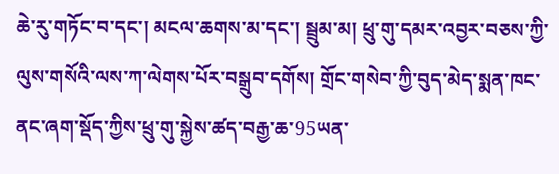ཆེ་རུ་གཏོང་བ་དང་། མངལ་ཆགས་མ་དང་། སྦྲུམ་མ། ཕྲུ་གུ་དམར་འབྱར་བཅས་ཀྱི་ལུས་གསོའི་ལས་ཀ་ལེགས་པོར་བསྒྲུབ་དགོས། གྲོང་གསེབ་ཀྱི་བུད་མེད་སྨན་ཁང་ནང་ཞག་སྡོད་ཀྱིས་ཕྲུ་གུ་སྐྱེས་ཚད་བརྒྱ་ཆ་95ཡན་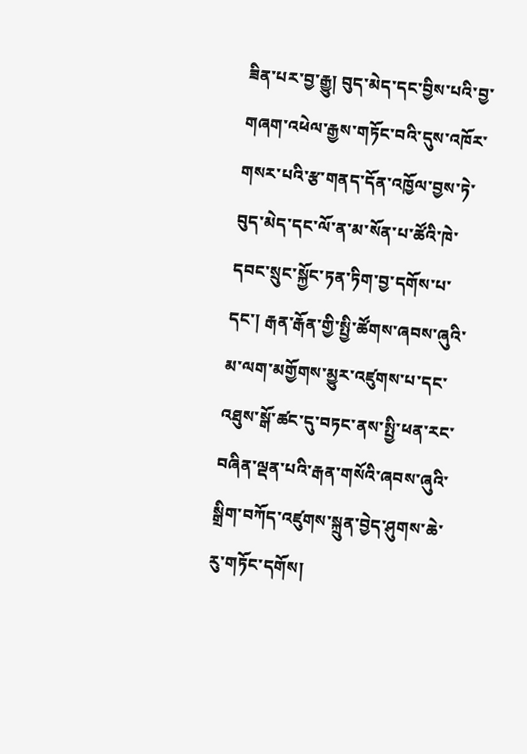ཟིན་པར་བྱ་རྒྱུ། བུད་མེད་དང་བྱིས་པའི་བྱ་གཞག་འཕེལ་རྒྱས་གཏོང་བའི་དུས་འཁོར་གསར་པའི་རྩ་གནད་དོན་འཁྱོལ་བྱས་ཏེ་བུད་མེད་དང་ལོ་ན་མ་སོན་པ་ཚོའི་ཁེ་དབང་སྲུང་སྐྱོང་ཏན་ཏིག་བྱ་དགོས་པ་དང་། རྒན་རྒོན་གྱི་སྤྱི་ཚོགས་ཞབས་ཞུའི་མ་ལག་མགྱོགས་མྱུར་འཛུགས་པ་དང་འཐུས་སྒོ་ཚང་དུ་བཏང་ནས་སྤྱི་ཕན་རང་བཞིན་ལྡན་པའི་རྒན་གསོའི་ཞབས་ཞུའི་སྒྲིག་བཀོད་འཛུགས་སྐྲུན་བྱེད་ཤུགས་ཆེ་རུ་གཏོང་དགོས།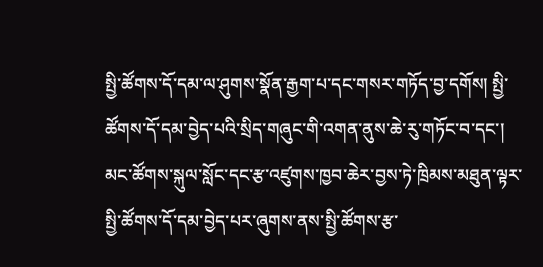སྤྱི་ཚོགས་དོ་དམ་ལ་ཤུགས་སྣོན་རྒྱག་པ་དང་གསར་གཏོད་བྱ་དགོས། སྤྱི་ཚོགས་དོ་དམ་བྱེད་པའི་སྲིད་གཞུང་གི་འགན་ནུས་ཆེ་རུ་གཏོང་བ་དང་། མང་ཚོགས་སྐུལ་སློང་དང་རྩ་འཛུགས་ཁྱབ་ཆེར་བྱས་ཏེ་ཁྲིམས་མཐུན་ལྟར་སྤྱི་ཚོགས་དོ་དམ་བྱེད་པར་ཞུགས་ནས་སྤྱི་ཚོགས་རྩ་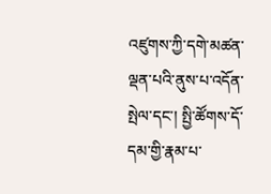འཛུགས་ཀྱི་དགེ་མཚན་ལྡན་པའི་ནུས་པ་འདོན་སྤེལ་དང་། སྤྱི་ཚོགས་དོ་དམ་གྱི་རྣམ་པ་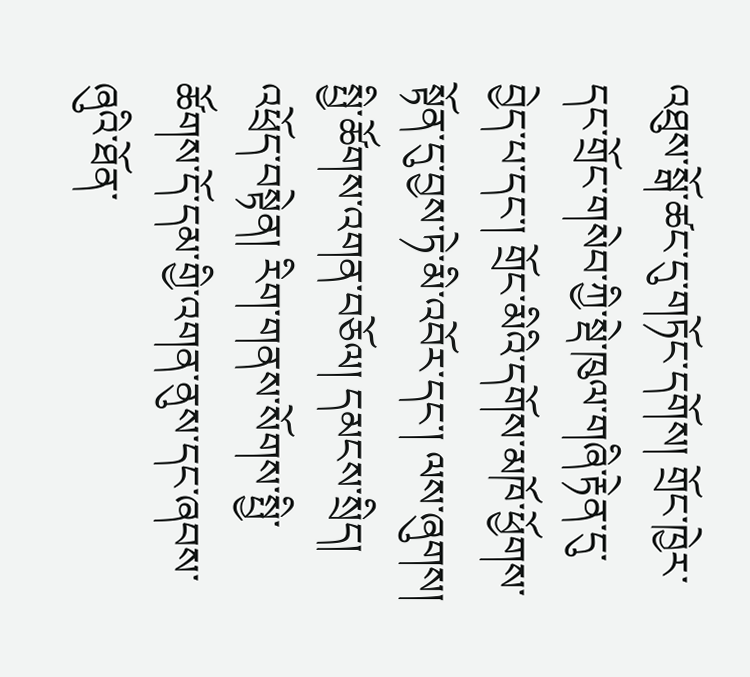འཐུས་སྒོ་ཚང་དུ་གཏོང་དགོས། གྲོང་ཁྱེར་དང་གྲོང་གསེབ་ཀྱི་སྡེ་ཁུལ་གཞི་རྟེན་དུ་བྱེད་པ་དང་། གྲོང་མིའི་དགོས་མཁོ་ཕྱོགས་སྟོན་དུ་བྱས་ཏེ་མི་འབོར་དང་། ལས་ཞུགས། སྤྱི་ཚོགས་འགན་བཅོལ། དམངས་སྲིད། འཕྲོད་བསྟེན། རིག་གནས་སོགས་སྤྱི་ཚོགས་དོ་དམ་གྱི་འགན་ནུས་དང་ཞབས་ཞུའི་ཐོན་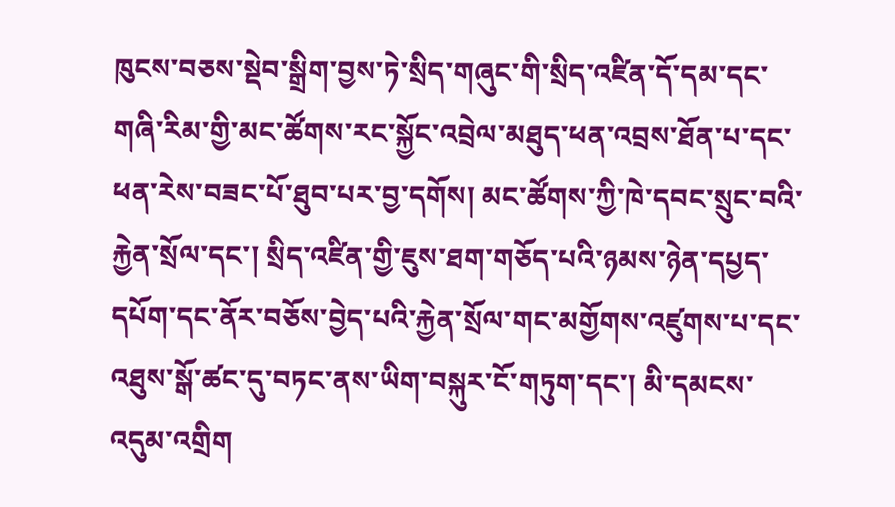ཁུངས་བཅས་སྡེབ་སྒྲིག་བྱས་ཏེ་སྲིད་གཞུང་གི་སྲིད་འཛིན་དོ་དམ་དང་གཞི་རིམ་གྱི་མང་ཚོགས་རང་སྐྱོང་འབྲེལ་མཐུད་ཕན་འབྲས་ཐོན་པ་དང་ཕན་རེས་བཟང་པོ་ཐུབ་པར་བྱ་དགོས། མང་ཚོགས་ཀྱི་ཁེ་དབང་སྲུང་བའི་རྐྱེན་སྲོལ་དང་། སྲིད་འཛིན་གྱི་ཇུས་ཐག་གཅོད་པའི་ཉམས་ཉེན་དཔྱད་དཔོག་དང་ནོར་བཅོས་བྱེད་པའི་རྐྱེན་སྲོལ་གང་མགྱོགས་འཛུགས་པ་དང་འཐུས་སྒོ་ཚང་དུ་བཏང་ནས་ཡིག་བསྐུར་ངོ་གཏུག་དང་། མི་དམངས་འདུམ་འགྲིག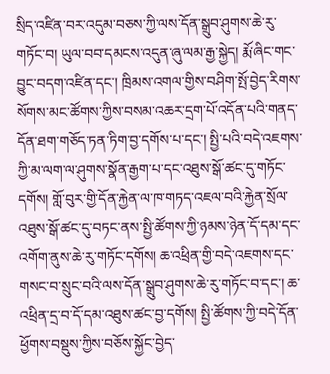སྲིད་འཛིན་བར་འདུམ་བཅས་ཀྱི་ལས་དོན་སྒྲུབ་ཤུགས་ཆེ་རུ་གཏོང་བ། ཡུལ་བབ་དམངས་འདུན་ཞུ་ལམ་རྒྱ་སྐྱེད། རྨོ་ཞིང་གང་བྱུང་བདག་འཛིན་དང་། ཁྲིམས་འགལ་གྱིས་བཤིག་སྤོ་བྱེད་རིགས་སོགས་མང་ཚོགས་ཀྱིས་བསམ་འཆར་དྲག་པོ་འདོན་པའི་གནད་དོན་ཐག་གཅོད་ཏན་ཏིག་བྱ་དགོས་པ་དང་། སྤྱི་པའི་བདེ་འཇགས་ཀྱི་མ་ལག་ལ་ཤུགས་སྣོན་རྒྱག་པ་དང་འཐུས་སྒོ་ཚང་དུ་གཏོང་དགོས། གློ་བུར་གྱི་དོན་རྐྱེན་ལ་ཁ་གཏད་འཇལ་བའི་རྐྱེན་སྲོལ་འཐུས་སྒོ་ཚང་དུ་བཏང་ནས་སྤྱི་ཚོགས་ཀྱི་ཉམས་ཉེན་དོ་དམ་དང་འགོག་ནུས་ཆེ་རུ་གཏོང་དགོས། ཆ་འཕྲིན་གྱི་བདེ་འཇགས་དང་གསང་བ་སྲུང་བའི་ལས་དོན་སྒྲུབ་ཤུགས་ཆེ་རུ་གཏོང་བ་དང་། ཆ་འཕྲིན་དྲ་བ་དོ་དམ་འཐུས་ཚང་བྱ་དགོས། སྤྱི་ཚོགས་ཀྱི་བདེ་དོན་ཕྱོགས་བསྡུས་ཀྱིས་བཅོས་སྐྱོང་བྱེད་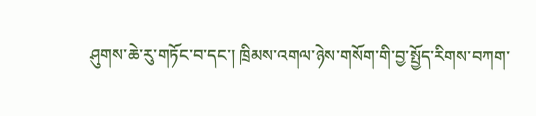ཤུགས་ཆེ་རུ་གཏོང་བ་དང་། ཁྲིམས་འགལ་ཉེས་གསོག་གི་བྱ་སྤྱོད་རིགས་བཀག་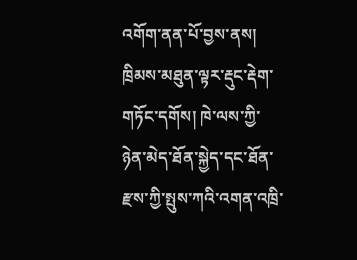འགོག་ནན་པོ་བྱས་ནས། ཁྲིམས་མཐུན་ལྟར་རྡུང་རྡེག་གཏོང་དགོས། ཁེ་ལས་ཀྱི་ཉེན་མེད་ཐོན་སྐྱེད་དང་ཐོན་རྫས་ཀྱི་སྤུས་ཀའི་འགན་འཁྲི་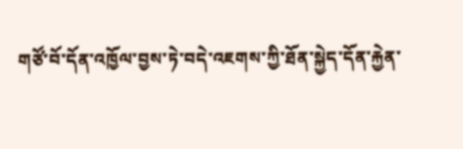གཙོ་བོ་དོན་འཁྱོལ་བྱས་ཏེ་བདེ་འཇགས་ཀྱི་ཐོན་སྐྱེད་དོན་རྐྱེན་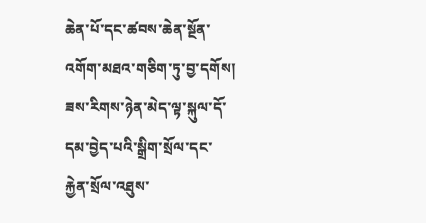ཆེན་པོ་དང་ཚབས་ཆེན་སྔོན་འགོག་མཐའ་གཅིག་ཏུ་བྱ་དགོས། ཟས་རིགས་ཉེན་མེད་ལྟ་སྐུལ་དོ་དམ་བྱེད་པའི་སྒྲིག་སྲོལ་དང་རྐྱེན་སྲོལ་འཐུས་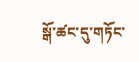སྒོ་ཚང་དུ་གཏོང་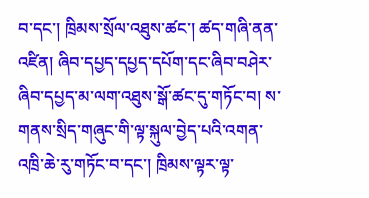བ་དང་། ཁྲིམས་སྲོལ་འཐུས་ཚང་། ཚད་གཞི་ནན་འཛིན། ཞིབ་དཔྱད་དཔྱད་དཔོག་དང་ཞིབ་བཤེར་ཞིབ་དཔྱད་མ་ལག་འཐུས་སྒོ་ཚང་དུ་གཏོང་བ། ས་གནས་སྲིད་གཞུང་གི་ལྟ་སྐུལ་བྱེད་པའི་འགན་འཁྲི་ཆེ་རུ་གཏོང་བ་དང་། ཁྲིམས་ལྟར་ལྟ་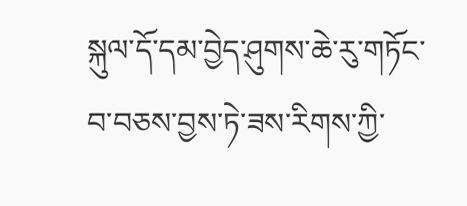སྐུལ་དོ་དམ་བྱེད་ཤུགས་ཆེ་རུ་གཏོང་བ་བཅས་བྱས་ཏེ་ཟས་རིགས་ཀྱི་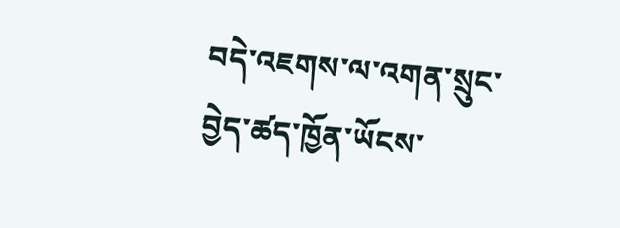བདེ་འཇགས་ལ་འགན་སྲུང་བྱེད་ཚད་ཁྱོན་ཡོངས་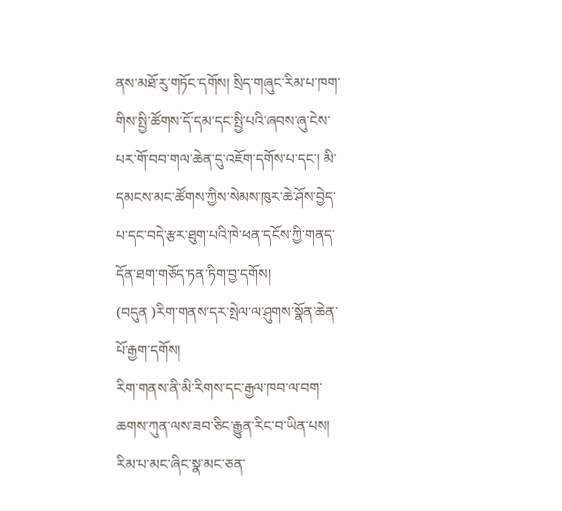ནས་མཐོ་རུ་གཏོང་དགོས། སྲིད་གཞུང་རིམ་པ་ཁག་གིས་སྤྱི་ཚོགས་དོ་དམ་དང་སྤྱི་པའི་ཞབས་ཞུ་ངེས་པར་གོ་བབ་གལ་ཆེན་དུ་འཇོག་དགོས་པ་དང་། མི་དམངས་མང་ཚོགས་ཀྱིས་སེམས་ཁུར་ཆེ་ཤོས་བྱེད་པ་དང་བདེ་རྩར་ཐུག་པའི་ཁེ་ཕན་དངོས་ཀྱི་གནད་དོན་ཐག་གཅོད་ཏན་ཏིག་བྱ་དགོས།
(བདུན )རིག་གནས་དར་སྤེལ་ལ་ཤུགས་སྣོན་ཆེན་པོ་རྒྱག་དགོས།
རིག་གནས་ནི་མི་རིགས་དང་རྒྱལ་ཁབ་ལ་བག་ཆགས་ཀུན་ལས་ཟབ་ཅིང་རྒྱུན་རིང་བ་ཡིན་པས། རིམ་པ་མང་ཞིང་སྣ་མང་ཅན་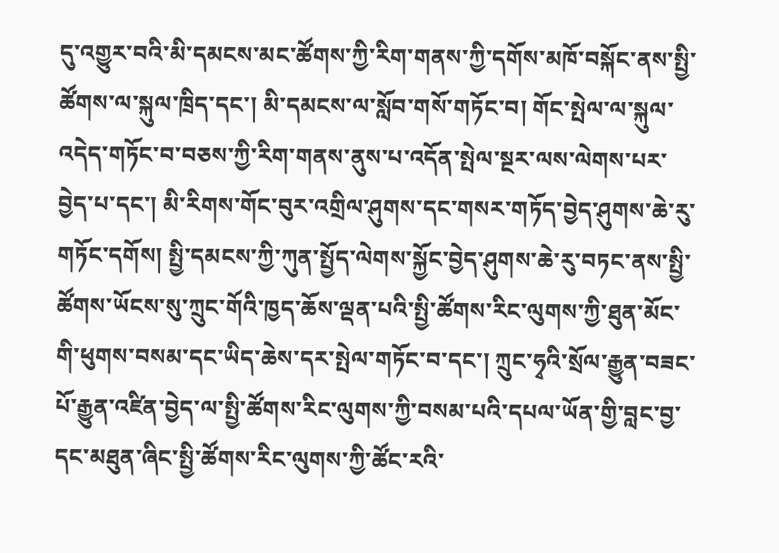དུ་འགྱུར་བའི་མི་དམངས་མང་ཚོགས་ཀྱི་རིག་གནས་ཀྱི་དགོས་མཁོ་བསྐོང་ནས་སྤྱི་ཚོགས་ལ་སྐུལ་ཁྲིད་དང་། མི་དམངས་ལ་སློབ་གསོ་གཏོང་བ། གོང་སྤེལ་ལ་སྐུལ་འདེད་གཏོང་བ་བཅས་ཀྱི་རིག་གནས་ནུས་པ་འདོན་སྤེལ་སྔར་ལས་ལེགས་པར་བྱེད་པ་དང་། མི་རིགས་གོང་བུར་འགྲིལ་ཤུགས་དང་གསར་གཏོད་བྱེད་ཤུགས་ཆེ་རུ་གཏོང་དགོས། སྤྱི་དམངས་ཀྱི་ཀུན་སྤྱོད་ལེགས་སྐྱོང་བྱེད་ཤུགས་ཆེ་རུ་བཏང་ནས་སྤྱི་ཚོགས་ཡོངས་སུ་ཀྲུང་གོའི་ཁྱད་ཆོས་ལྡན་པའི་སྤྱི་ཚོགས་རིང་ལུགས་ཀྱི་ཐུན་མོང་གི་ཕུགས་བསམ་དང་ཡིད་ཆེས་དར་སྤེལ་གཏོང་བ་དང་། ཀྲུང་ཧྭའི་སྲོལ་རྒྱུན་བཟང་པོ་རྒྱུན་འཛིན་བྱེད་ལ་སྤྱི་ཚོགས་རིང་ལུགས་ཀྱི་བསམ་པའི་དཔལ་ཡོན་གྱི་བླང་བྱ་དང་མཐུན་ཞིང་སྤྱི་ཚོགས་རིང་ལུགས་ཀྱི་ཚོང་རའི་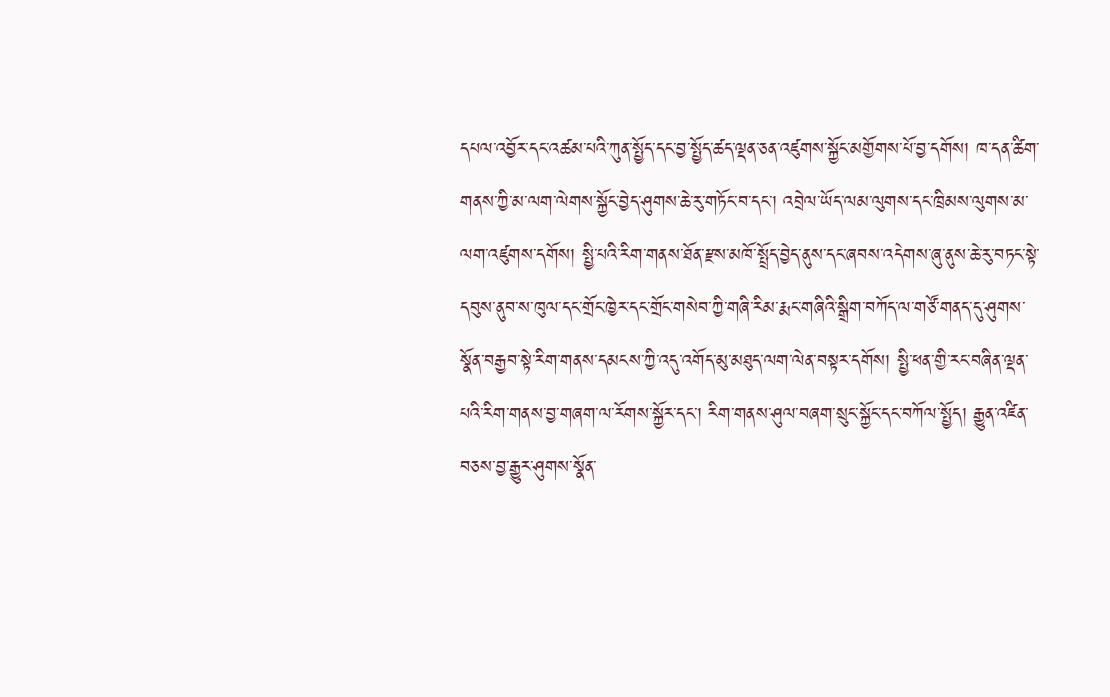དཔལ་འབྱོར་དང་འཚམ་པའི་ཀུན་སྤྱོད་དང་བྱ་སྤྱོད་ཚད་ལྡན་ཅན་འཛུགས་སྐྱོང་མགྱོགས་པོ་བྱ་དགོས། ཁ་དན་ཚིག་གནས་ཀྱི་མ་ལག་ལེགས་སྐྱོང་བྱེད་ཤུགས་ཆེ་རུ་གཏོང་བ་དང་། འབྲེལ་ཡོད་ལམ་ལུགས་དང་ཁྲིམས་ལུགས་མ་ལག་འཛུགས་དགོས། སྤྱི་པའི་རིག་གནས་ཐོན་རྫས་མཁོ་སྤྲོད་བྱེད་ནུས་དང་ཞབས་འདེགས་ཞུ་ནུས་ཆེ་རུ་བཏང་སྟེ་དབུས་ནུབ་ས་ཁུལ་དང་གྲོང་ཁྱེར་དང་གྲོང་གསེབ་ཀྱི་གཞི་རིམ་རྨང་གཞིའི་སྒྲིག་བཀོད་ལ་གཙོ་གནད་དུ་ཤུགས་སྣོན་བརྒྱབ་སྟེ་རིག་གནས་དམངས་ཀྱི་འདུ་འགོད་མུ་མཐུད་ལག་ལེན་བསྟར་དགོས། སྤྱི་ཕན་གྱི་རང་བཞིན་ལྡན་པའི་རིག་གནས་བྱ་གཞག་ལ་རོགས་སྐྱོར་དང་། རིག་གནས་ཤུལ་བཞག་སྲུང་སྐྱོང་དང་བཀོལ་སྤྱོད། རྒྱུན་འཛིན་བཅས་བྱ་རྒྱུར་ཤུགས་སྣོན་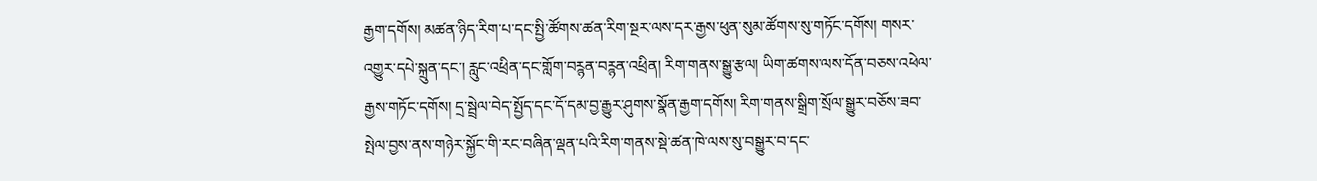རྒྱག་དགོས། མཚན་ཉིད་རིག་པ་དང་སྤྱི་ཚོགས་ཚན་རིག་སྔར་ལས་དར་རྒྱས་ཕུན་སུམ་ཚོགས་སུ་གཏོང་དགོས། གསར་འགྱུར་དཔེ་སྐྲུན་དང་། རླུང་འཕྲིན་དང་གློག་བཪྙན་བཪྙན་འཕྲིན། རིག་གནས་སྒྱུ་རྩལ། ཡིག་ཚགས་ལས་དོན་བཅས་འཕེལ་རྒྱས་གཏོང་དགོས། དྲ་སྦྲེལ་བེད་སྤྱོད་དང་དོ་དམ་བྱ་རྒྱུར་ཤུགས་སྣོན་རྒྱག་དགོས། རིག་གནས་སྒྲིག་སྲོལ་སྒྱུར་བཅོས་ཟབ་སྤེལ་བྱས་ནས་གཉེར་སྐྱོང་གི་རང་བཞིན་ལྡན་པའི་རིག་གནས་སྡེ་ཚན་ཁེ་ལས་སུ་བསྒྱུར་བ་དང་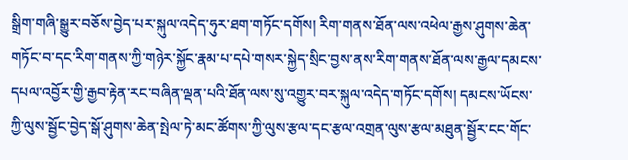སྒྲིག་གཞི་སྒྱུར་བཅོས་བྱེད་པར་སྐུལ་འདེད་ཧུར་ཐག་གཏོང་དགོས། རིག་གནས་ཐོན་ལས་འཕེལ་རྒྱས་ཤུགས་ཆེན་གཏོང་བ་དང་རིག་གནས་ཀྱི་གཉེར་སྐྱོང་རྣམ་པ་དཔེ་གསར་སྐྱེད་སྲིང་བྱས་ནས་རིག་གནས་ཐོན་ལས་རྒྱལ་དམངས་དཔལ་འབྱོར་གྱི་རྒྱབ་རྟེན་རང་བཞིན་ལྡན་པའི་ཐོན་ལས་སུ་འགྱུར་བར་སྐུལ་འདེད་གཏོང་དགོས། དམངས་ཡོངས་ཀྱི་ལུས་སྦྱོང་བྱེད་སྒོ་ཤུགས་ཆེན་སྤེལ་ཏེ་མང་ཚོགས་ཀྱི་ལུས་རྩལ་དང་རྩལ་འགྲན་ལུས་རྩལ་མཐུན་སྦྱོར་ངང་གོང་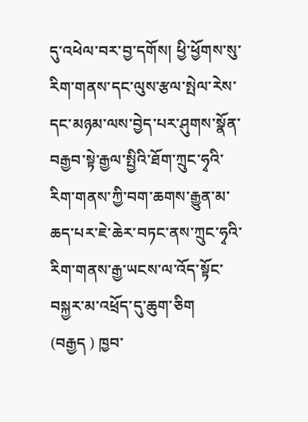དུ་འཕེལ་བར་བྱ་དགོས། ཕྱི་ཕྱོགས་སུ་རིག་གནས་དང་ལུས་རྩལ་སྤེལ་རེས་དང་མཉམ་ལས་བྱེད་པར་ཤུགས་སྣོན་བརྒྱབ་སྟེ་རྒྱལ་སྤྱིའི་ཐོག་ཀྲུང་ཧྭའི་རིག་གནས་ཀྱི་བག་ཆགས་རྒྱུན་མ་ཆད་པར་ཇེ་ཆེར་བཏང་ནས་ཀྲུང་ཧྭའི་རིག་གནས་རྒྱ་ཡངས་ལ་འོད་སྟོང་བསྐྱར་མ་འཕྲོད་དུ་ཆུག་ཅིག
(བརྒྱད ) ཁྱབ་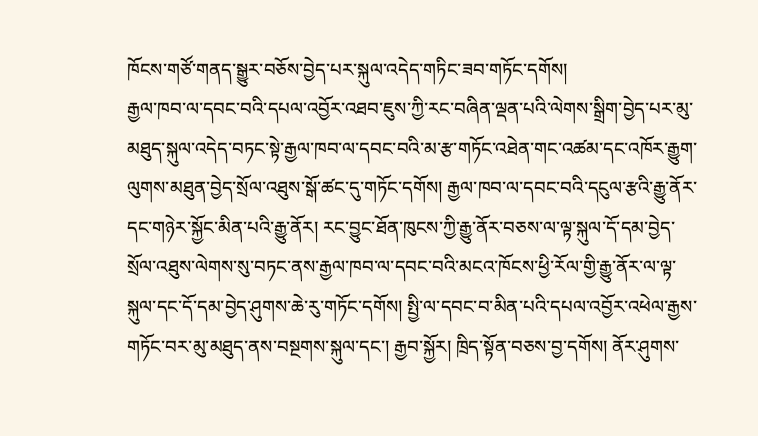ཁོངས་གཙོ་གནད་སྒྱུར་བཅོས་བྱེད་པར་སྐུལ་འདེད་གཏིང་ཟབ་གཏོང་དགོས།
རྒྱལ་ཁབ་ལ་དབང་བའི་དཔལ་འབྱོར་འཐབ་ཇུས་ཀྱི་རང་བཞིན་ལྡན་པའི་ལེགས་སྒྲིག་བྱེད་པར་མུ་མཐུད་སྐུལ་འདེད་བཏང་སྟེ་རྒྱལ་ཁབ་ལ་དབང་བའི་མ་རྩ་གཏོང་འཐེན་གང་འཚམ་དང་འཁོར་རྒྱུག་ལུགས་མཐུན་བྱེད་སྲོལ་འཐུས་སྒོ་ཚང་དུ་གཏོང་དགོས། རྒྱལ་ཁབ་ལ་དབང་བའི་དངུལ་རྩའི་རྒྱུ་ནོར་དང་གཉེར་སྐྱོང་མིན་པའི་རྒྱུ་ནོར། རང་བྱུང་ཐོན་ཁུངས་ཀྱི་རྒྱུ་ནོར་བཅས་ལ་ལྟ་སྐུལ་དོ་དམ་བྱེད་སྲོལ་འཐུས་ལེགས་སུ་བཏང་ནས་རྒྱལ་ཁབ་ལ་དབང་བའི་མངའ་ཁོངས་ཕྱི་རོལ་གྱི་རྒྱུ་ནོར་ལ་ལྟ་སྐུལ་དང་དོ་དམ་བྱེད་ཤུགས་ཆེ་རུ་གཏོང་དགོས། སྤྱི་ལ་དབང་བ་མིན་པའི་དཔལ་འབྱོར་འཕེལ་རྒྱས་གཏོང་བར་མུ་མཐུད་ནས་བསྔགས་སྐུལ་དང་། རྒྱབ་སྐྱོར། ཁྲིད་སྟོན་བཅས་བྱ་དགོས། ནོར་ཤུགས་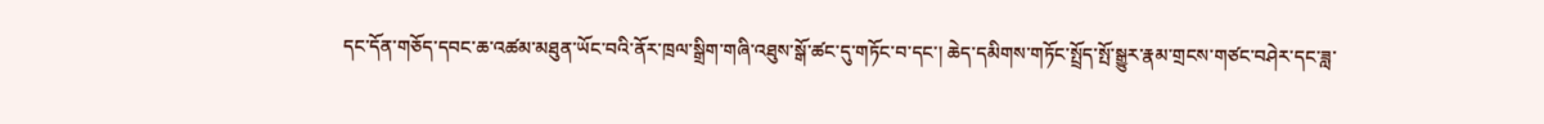དང་དོན་གཅོད་དབང་ཆ་འཚམ་མཐུན་ཡོང་བའི་ནོར་ཁྲལ་སྒྲིག་གཞི་འཐུས་སྒོ་ཚང་དུ་གཏོང་བ་དང་། ཆེད་དམིགས་གཏོང་སྤྲོད་སྤོ་སྒྱུར་རྣམ་གྲངས་གཙང་བཤེར་དང་ཟླ་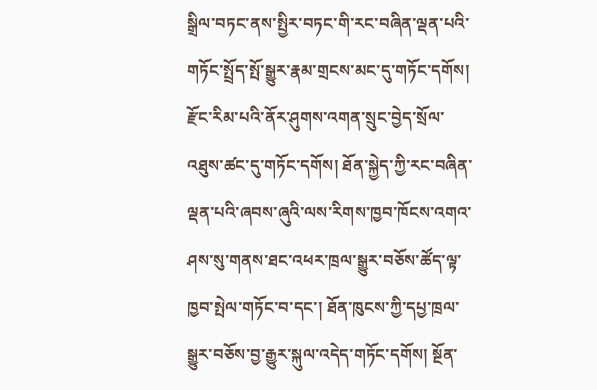སྒྲིལ་བཏང་ནས་སྤྱིར་བཏང་གི་རང་བཞིན་ལྡན་པའི་གཏོང་སྤྲོད་སྤོ་སྒྱུར་རྣམ་གྲངས་མང་དུ་གཏོང་དགོས། རྫོང་རིམ་པའི་ནོར་ཤུགས་འགན་སྲུང་བྱེད་སྲོལ་འཐུས་ཚང་དུ་གཏོང་དགོས། ཐོན་སྐྱེད་ཀྱི་རང་བཞིན་ལྡན་པའི་ཞབས་ཞུའི་ལས་རིགས་ཁྱབ་ཁོངས་འགའ་ཤས་སུ་གནས་ཐང་འཕར་ཁྲལ་སྒྱུར་བཅོས་ཚོད་ལྟ་ཁྱབ་སྤེལ་གཏོང་བ་དང་། ཐོན་ཁུངས་ཀྱི་དཔྱ་ཁྲལ་སྒྱུར་བཅོས་བྱ་རྒྱུར་སྐུལ་འདེད་གཏོང་དགོས། སྔོན་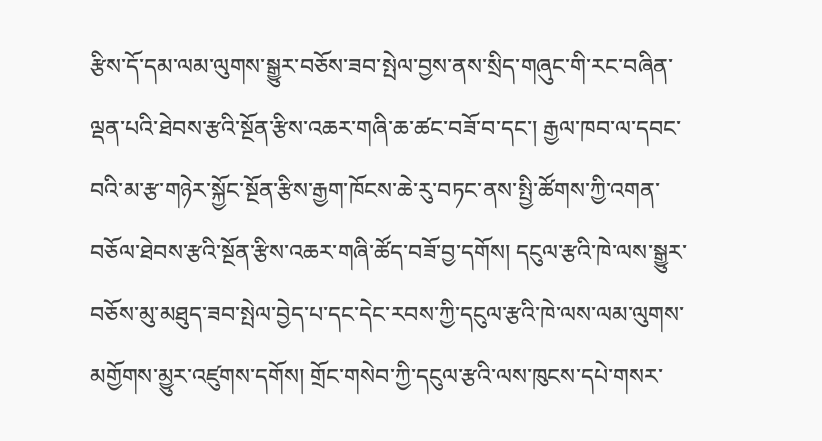རྩིས་དོ་དམ་ལམ་ལུགས་སྒྱུར་བཅོས་ཟབ་སྤེལ་བྱས་ནས་སྲིད་གཞུང་གི་རང་བཞིན་ལྡན་པའི་ཐེབས་རྩའི་སྔོན་རྩིས་འཆར་གཞི་ཆ་ཚང་བཟོ་བ་དང་། རྒྱལ་ཁབ་ལ་དབང་བའི་མ་རྩ་གཉེར་སྐྱོང་སྔོན་རྩིས་རྒྱག་ཁོངས་ཆེ་རུ་བཏང་ནས་སྤྱི་ཚོགས་ཀྱི་འགན་བཅོལ་ཐེབས་རྩའི་སྔོན་རྩིས་འཆར་གཞི་ཚོད་བཟོ་བྱ་དགོས། དངུལ་རྩའི་ཁེ་ལས་སྒྱུར་བཅོས་མུ་མཐུད་ཟབ་སྤེལ་བྱེད་པ་དང་དེང་རབས་ཀྱི་དངུལ་རྩའི་ཁེ་ལས་ལམ་ལུགས་མགྱོགས་མྱུར་འཛུགས་དགོས། གྲོང་གསེབ་ཀྱི་དངུལ་རྩའི་ལས་ཁུངས་དཔེ་གསར་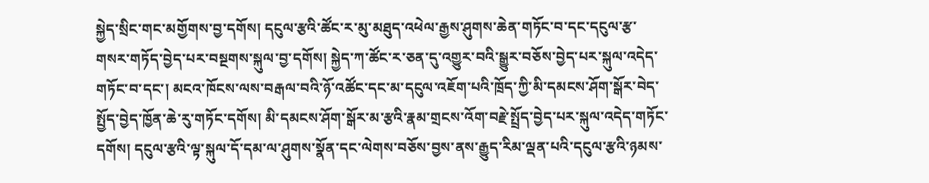སྐྱེད་སྲིང་གང་མགྱོགས་བྱ་དགོས། དངུལ་རྩའི་ཚོང་ར་མུ་མཐུད་འཕེལ་རྒྱས་ཤུགས་ཆེན་གཏོང་བ་དང་དངུལ་རྩ་གསར་གཏོད་བྱེད་པར་བསྔགས་སྐུལ་བྱ་དགོས། སྐྱེད་ཀ་ཚོང་ར་ཅན་དུ་འགྱུར་བའི་སྒྱུར་བཅོས་བྱེད་པར་སྐུལ་འདེད་གཏོང་བ་དང་། མངའ་ཁོངས་ལས་བརྒལ་བའི་ཉོ་འཚོང་དང་མ་དངུལ་འཇོག་པའི་ཁྲོད་ཀྱི་མི་དམངས་ཤོག་སྒོར་བེད་སྤྱོད་བྱེད་ཁྱོན་ཆེ་རུ་གཏོང་དགོས། མི་དམངས་ཤོག་སྒོར་མ་རྩའི་རྣམ་གྲངས་འོག་བརྗེ་སྤྲོད་བྱེད་པར་སྐུལ་འདེད་གཏོང་དགོས། དངུལ་རྩའི་ལྟ་སྐུལ་དོ་དམ་ལ་ཤུགས་སྣོན་དང་ལེགས་བཅོས་བྱས་ནས་རྒྱུད་རིམ་ལྡན་པའི་དངུལ་རྩའི་ཉམས་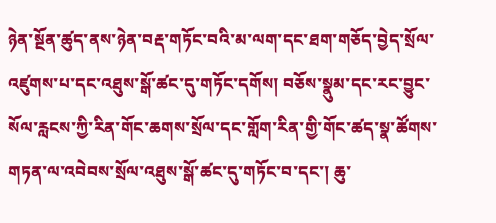ཉེན་སྔོན་ཚུད་ནས་ཉེན་བརྡ་གཏོང་བའི་མ་ལག་དང་ཐག་གཅོད་བྱེད་སྲོལ་འཛུགས་པ་དང་འཐུས་སྒོ་ཚང་དུ་གཏོང་དགོས། བཅོས་སྣུམ་དང་རང་བྱུང་སོལ་རླངས་ཀྱི་རིན་གོང་ཆགས་སྲོལ་དང་གློག་རིན་གྱི་གོང་ཚད་སྣ་ཚོགས་གཏན་ལ་འབེབས་སྲོལ་འཐུས་སྒོ་ཚང་དུ་གཏོང་བ་དང་། ཆུ་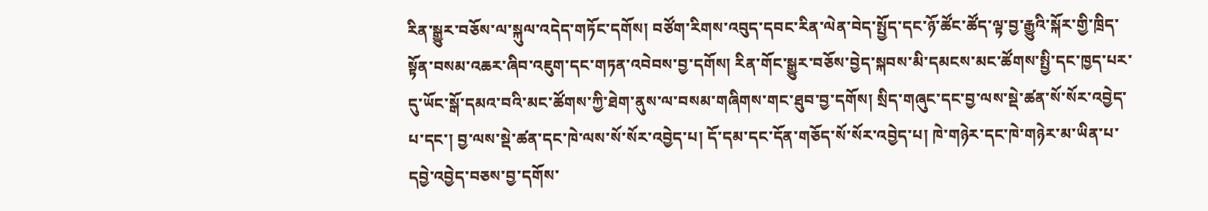རིན་སྒྱུར་བཅོས་ལ་སྐུལ་འདེད་གཏོང་དགོས། བཙོག་རིགས་འབུད་དབང་རིན་ལེན་བེད་སྤྱོད་དང་ཉོ་ཚོང་ཚོད་ལྟ་བྱ་རྒྱུའི་སྐོར་གྱི་ཁྲིད་སྟོན་བསམ་འཆར་ཞིབ་འཇུག་དང་གཏན་འབེབས་བྱ་དགོས། རིན་གོང་སྒྱུར་བཅོས་བྱེད་སྐབས་མི་དམངས་མང་ཚོགས་སྤྱི་དང་ཁྱད་པར་དུ་ཡོང་སྒོ་དམའ་བའི་མང་ཚོགས་ཀྱི་ཐེག་ནུས་ལ་བསམ་གཞིགས་གང་ཐུབ་བྱ་དགོས། སྲིད་གཞུང་དང་བྱ་ལས་སྡེ་ཚན་སོ་སོར་འབྱེད་པ་དང་། བྱ་ལས་སྡེ་ཚན་དང་ཁེ་ལས་སོ་སོར་འབྱེད་པ། དོ་དམ་དང་དོན་གཅོད་སོ་སོར་འབྱེད་པ། ཁེ་གཉེར་དང་ཁེ་གཉེར་མ་ཡིན་པ་དབྱེ་འབྱེད་བཅས་བྱ་དགོས་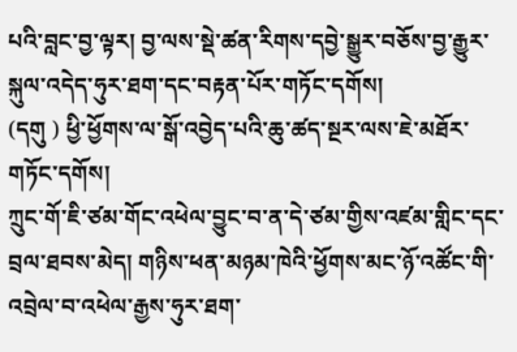པའི་བླང་བྱ་ལྟར། བྱ་ལས་སྡེ་ཚན་རིགས་དབྱེ་སྒྱུར་བཅོས་བྱ་རྒྱུར་སྐུལ་འདེད་ཧུར་ཐག་དང་བརྟན་པོར་གཏོང་དགོས།
(དགུ ) ཕྱི་ཕྱོགས་ལ་སྒོ་འབྱེད་པའི་ཆུ་ཚད་སྔར་ལས་ཇེ་མཐོར་གཏོང་དགོས།
ཀྲུང་གོ་ཇི་ཙམ་གོང་འཕེལ་བྱུང་བ་ན་དེ་ཙམ་གྱིས་འཛམ་གླིང་དང་བྲལ་ཐབས་མེད། གཉིས་ཕན་མཉམ་ཁེའི་ཕྱོགས་མང་ཉོ་འཚོང་གི་འབྲེལ་བ་འཕེལ་རྒྱས་ཧུར་ཐག་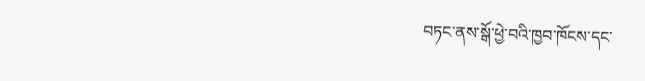བཏང་ནས་སྒོ་ཕྱེ་བའི་ཁྱབ་ཁོངས་དང་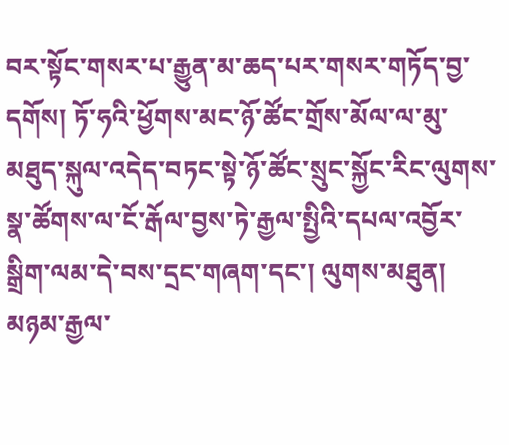བར་སྟོང་གསར་པ་རྒྱུན་མ་ཆད་པར་གསར་གཏོད་བྱ་དགོས། ཏོ་ཧའི་ཕྱོགས་མང་ཉོ་ཚོང་གྲོས་མོལ་ལ་མུ་མཐུད་སྐུལ་འདེད་བཏང་སྟེ་ཉོ་ཚོང་སྲུང་སྐྱོང་རིང་ལུགས་སྣ་ཚོགས་ལ་ངོ་རྒོལ་བྱས་ཏེ་རྒྱལ་སྤྱིའི་དཔལ་འབྱོར་སྒྲིག་ལམ་དེ་བས་དྲང་གཞག་དང་། ལུགས་མཐུན། མཉམ་རྒྱལ་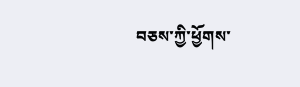བཅས་ཀྱི་ཕྱོགས་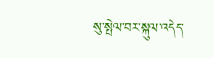སུ་སྤེལ་བར་སྐུལ་འདེད་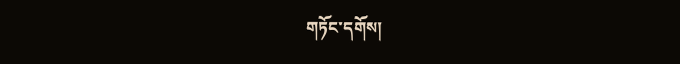གཏོང་དགོས།